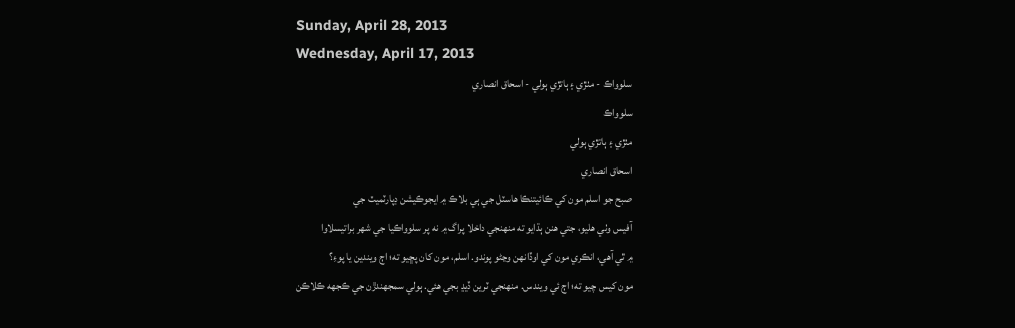Sunday, April 28, 2013
Wednesday, April 17, 2013
سلوواڪ - مٺڙي ۽ ٻاتڙي ٻولي - اسحاق انصاري
سلوواڪ
مٺڙي ۽ ٻاتڙي ٻولي
اسحاق انصاري
صبح جو اسلم مون کي ڪائيتنڪا هاسٽل جي ٻي بلاڪ ۾ ايجوڪيشن ڊپارٽميٽ جي
آفيس وٺي هليو، جتي هنن ٻڌايو ته منهنجي داخلا پراگ ۾ نه پر سلوواڪيا جي شهر براتيسلاوا
۾ ٿي آهي، انڪري مون کي اوڏانهن وڃڻو پوندو. اسلم، مون کان پڇيو ته؛ اڄ ويندين يا پوءِ؟
مون کيس چيو ته؛ اڄ ئي ويندس. منهنجي ٽرين ڏيڍ بجي هئي. ٻولي سمجھندڙن جي ڪجھه ڪلاڪن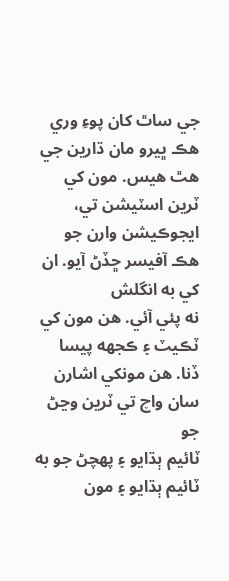جي ساٿ کان پوءِ وري هڪ ڀيرو مان ڌارين جي
هٿ هيس. مون کي ٽرين اسٽيشن تي، ايجوڪيشن وارن جو هڪ آفيسر ڇڏڻ آيو. ان کي به انگلش
نه پئي آئي. هن مون کي ٽڪيٽ ۽ ڪجھه پيسا ڏنا. هن مونکي اشارن سان واچ تي ٽرين وڃڻ جو
ٽائيم ٻڌايو ۽ پهچڻ جو به ٽائيم ٻڌايو ۽ مون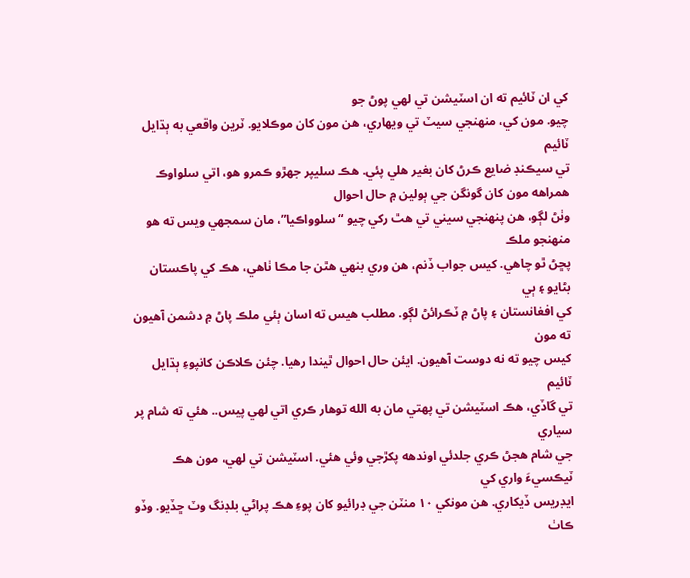کي ان ٽائيم ته ان اسٽيشن تي لهي پوڻ جو
چيو. مون کي، منهنجي سيٽ تي ويهاري، هن مون کان موڪلايو. ٽرين واقعي به ٻڌايل ٽائيم
تي سيڪنڊ ضايع ڪرڻ کان بغير هلي پئي. هڪ سليپر جهڙو ڪمرو هو، اتي سلواوڪ همراهه مون کان گونگن جي ٻولين ۾ حال احوال
وٺڻ لڳو، هن پنهنجي سيني تي هٿ رکي چيو “سلوواڪيا”، مان سمجھي ويس ته هو منهنجو ملڪ
پڇڻ ٿو چاهي. کيس جواب ڏنم، هن وري بنهي هٿن جا مڪا ٺاهي، هڪ کي پاڪستان بڻايو ۽ ٻي
کي افغانستان ۽ پاڻ ۾ ٽڪرائڻ لڳو. مطلب هيس ته اسان ٻئي ملڪ پاڻ ۾ دشمن آهيون ته مون
کيس چيو ته نه دوست آهيون. ايئن حال احوال ٿيندا رهيا. چئن ڪلاڪن کانپوءِ ٻڌايل ٽائيم
تي گاڏي، هڪ اسٽيشن تي پهتي مان به الله توهار ڪري اتي لهي پيس.. هئي ته شام پر سياري
جي شام هجڻ ڪري جلدئي اوندهه پکڙجي وئي هئي. اسٽيشن تي لهي، مون هڪ ٽيڪسيءَ واري کي
ايڊريس ڏيکاري. هن مونکي ۱۰ منٽن جي ڊرائيو کان پوءِ هڪ پراڻي بلڊنگ وٽ ڇڏيو. وڏو ڪاٺ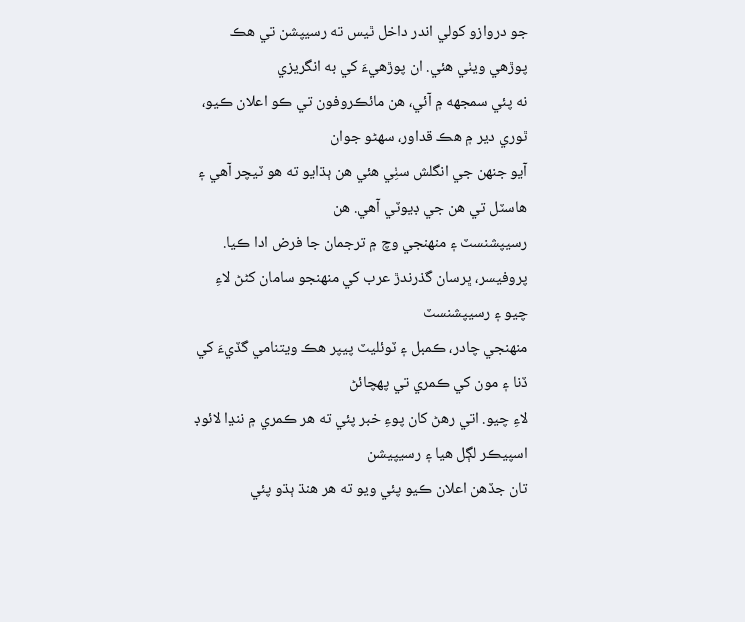جو دروازو کولي اندر داخل ٿيس ته رسيپشن تي هڪ پوڙهي ويٺي هئي. ان پوڙهيءَ کي به انگريزي
نه پئي سمجھه ۾ آئي، هن مائڪروفون تي ڪو اعلان ڪيو، ٿوري دير ۾ هڪ قداور، سهڻو جوان
آيو جنهن جي انگلش سٺِي هئي هن ٻڌايو ته هو ٽيچر آهي ۽ هاسٽل تي هن جي ڊيوٽي آهي. هن
رسيپشنسٽ ۽ منهنجي وچ ۾ ترجمان جا فرض ادا ڪيا. پروفيسر، ڀرسان گذرندڙ عرب کي منهنجو سامان کڻڻ لاءِ چيو ۽ رسيپشنسٽ
منهنجي چادر، ڪمبل ۽ ٽوئليٽ پيپر هڪ ويتنامي گڏيءَ کي ڏنا ۽ مون کي ڪمري تي پهچائڻ
لاءِ چيو. اتي رهڻ کان پوءِ خبر پئي ته هر ڪمري ۾ ننڍا لائوڊ اسپيڪر لڳل هيا ۽ رسيپيشن
تان جڏهن اعلان ڪيو پئي ويو ته هر هنڌ ٻڌو پئي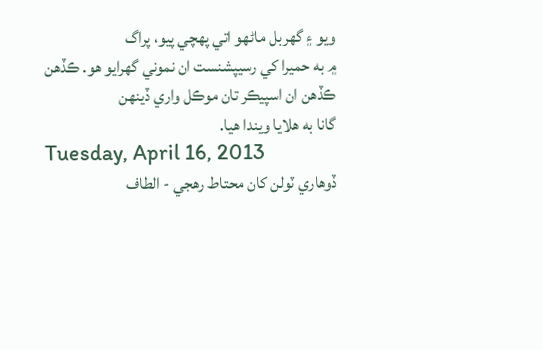ويو ۽ گھربل ماڻهو اتي پهچي پيو، پراگ
۾ به حميرا کي رسيپشنست ان نموني گھرايو هو. ڪڏهن ڪڏهن ان اسپيڪر تان موڪل واري ڏينهن
گانا به هلايا ويندا هيا.
Tuesday, April 16, 2013
ڏوهاري ٽولن کان محتاط رهجي - الطاف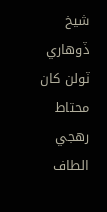شيخ
ڏوهاري ٽولن کان محتاط
رهجي
الطاف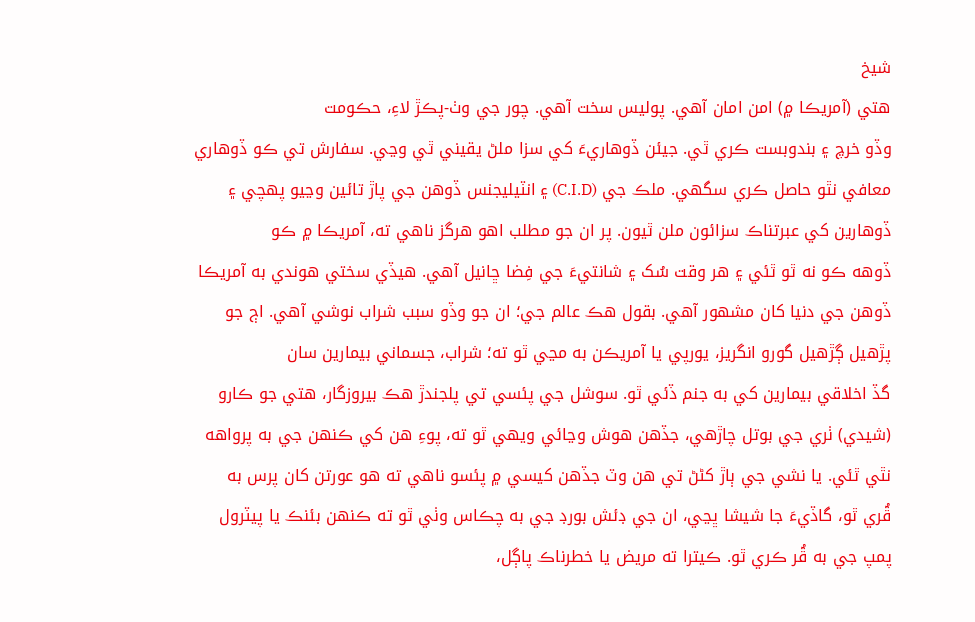شيخ
هتي (آمريڪا ۾) امن امان آهي. پوليس سخت آهي. چور جي وٺ-پڪڙ لاءِ، حڪومت
وڏو خرچ ۽ بندوبست ڪري ٿي. جيئن ڏوهاريءَ کي سزا ملڻ يقيني ٿي وڃي. سفارش تي ڪو ڏوهاري
معافي نٿو حاصل ڪري سگهي. ملڪ جي (C.I.D) ۽ انٽيليجنس ڏوهن جي پاڙ تائين وڃيو پهچي ۽
ڏوهارين کي عبرتناڪ سزائون ملن ٿيون. پر ان جو مطلب اهو هرگز ناهي ته، آمريڪا ۾ ڪو
ڏوهه ڪو نه ٿو ٿئي ۽ هر وقت سُک ۽ شانتيءَ جي فِضا ڇانيل آهي. هيڏي سختي هوندي به آمريڪا
ڏوهن جي دنيا کان مشهور آهي. بقول هڪ عالم جي؛ ان جو وڏو سبب شراب نوشي آهي. اڄ جو
پڙهيل ڳڙهيل گورو انگريز، يورپي يا آمريڪن به مڃي ٿو ته؛ شراب، جسماني بيمارين سان
گڏ اخلاقي بيمارين کي به جنم ڏئي ٿو. سوشل جي پئسي تي پلجندڙ هڪ بيروزگار، هتي جو ڪارو
(شيدي) ٺري جي بوتل چاڙهي، جڏهن هوش وڃائي ويهي ٿو ته، پوءِ هن کي ڪنهن جي به پرواهه
نٿي ٿئي. يا نشي جي ٻاڙ کڻڻ تي هن وٽ جڏهن کيسي ۾ پئسو ناهي ته هو عورتن کان پرس به
ڦُري ٿو، گاڏيءَ جا شيشا ڀڃي، ان جي ڊئش بورڊ جي به چڪاس وٺي ٿو ته ڪنهن بئنڪ يا پيٽرول
پمپ جي به ڦُر ڪري ٿو. ڪيترا ته مريض يا خطرناڪ پاڳل،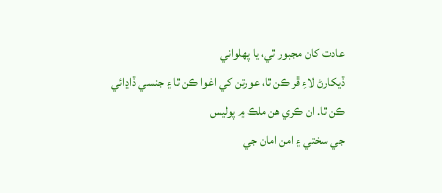عادت کان مجبور ٿي، يا پهلواني
ڏيکارڻ لاءِ ڦر ڪن ٿا، عورتن کي اغوا ڪن ٿا ۽ جنسي ڏاڍائي ڪن ٿا. ان ڪري هن ملڪ ۾ پوليس
جي سختي ۽ امن امان جي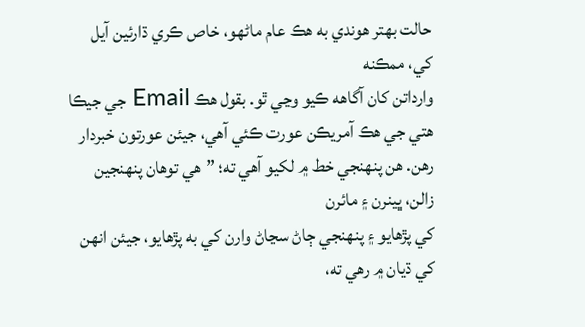حالت بهتر هوندي به هڪ عام ماڻهو، خاص ڪري ڌارئين آيل کي، ممڪنه
وارداتن کان آگاهه ڪيو وڃي ٿو. بقول هڪ Email جي جيڪا
هتي جي هڪ آمريڪن عورت ڪئي آهي، جيئن عورتون خبردار رهن. هن پنهنجي خط ۾ لکيو آهي ته؛ ”هي توهان پنهنجين زالن، ڀينرن ۽ مائرن
کي پڙهايو ۽ پنهنجي ڄاڻ سڃاڻ وارن کي به پڙهايو، جيئن انهن کي ڌيان ۾ رهي ته،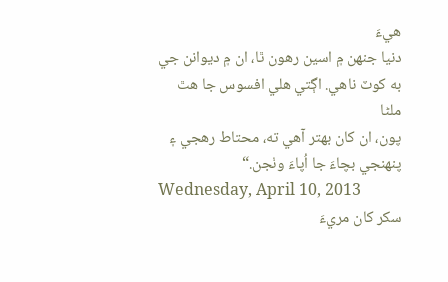هيءَ
دنيا جنهن ۾ اسين رهون ٿا، ان ۾ ديوانن جي به کوٽ ناهي. اڳتي هلي افسوس جا هٿ ملڻا
پون، ان کان بهتر آهي ته، محتاط رهجي ۽ پنهنجي بچاءَ جا اُپاءَ وٺجن.“
Wednesday, April 10, 2013
سکر کان مريءَ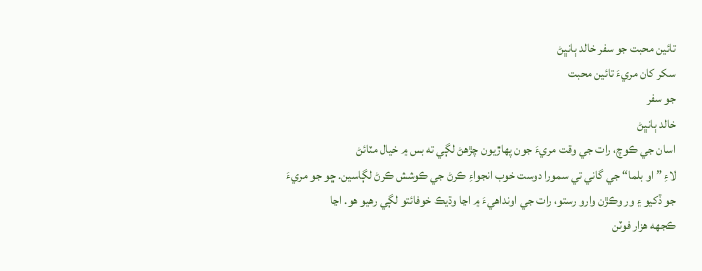تائين محبت جو سفر خالد ٻانڀڻ
سکر کان مريءَ تائين محبت
جو سفر
خالد ٻانڀڻ
اسان جي ڪوچ، رات جي وقت مريءَ جون پهاڙيون چڙهڻ لڳي ته بس ۾ خيال مٽائڻ
لاءِ ”او بلما“ جي گاني تي سمورا دوست خوب انجواءِ ڪرڻ جي ڪوشش ڪرڻ لڳاسين. ڇو جو مريءَ
جو ڏکيو ۽ ور وڪڙن وارو رستو، رات جي اونداهيءَ ۾ اڃا وڌيڪ خوفائتو لڳي رهيو هو. اڃا
ڪجهه هزار فوٽن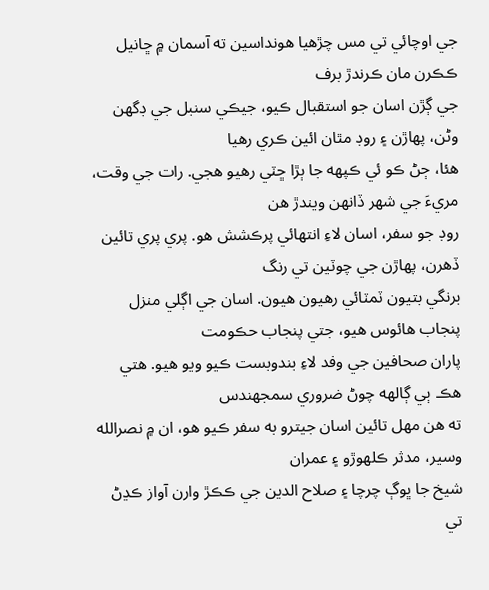جي اوچائي تي مس چڙهيا هونداسين ته آسمان ۾ ڇانيل ڪڪرن مان ڪرندڙ برف
جي ڳڙن اسان جو استقبال ڪيو، جيڪي سنبل جي ڊگهن وڻن، پهاڙن ۽ روڊ مٿان ائين ڪري رهيا
هئا، ڄڻ ڪو ئي ڪپهه جا ٻڙا ڇٽي رهيو هجي. رات جي وقت، مريءَ جي شهر ڏانهن ويندڙ هن
روڊ جو سفر، اسان لاءِ انتهائي پرڪشش هو. پري پري تائين ڏهرن، پهاڙن جي چوٽين تي رنگ
برنگي بتيون ٽمٽائي رهيون هيون. اسان جي اڳلي منزل پنجاب هائوس هيو، جتي پنجاب حڪومت
پاران صحافين جي وفد لاءِ بندوبست ڪيو ويو ھيو. هتي هڪ ٻي ڳالهه چوڻ ضروري سمجهندس
ته هن مهل تائين اسان جيترو به سفر ڪيو هو، ان ۾ نصرالله وسير، مدثر ڪلهوڙو ۽ عمران
شيخ جا ڀوڳ چرچا ۽ صلاح الدين جي ڪڪڙ وارن آواز ڪڍڻ تي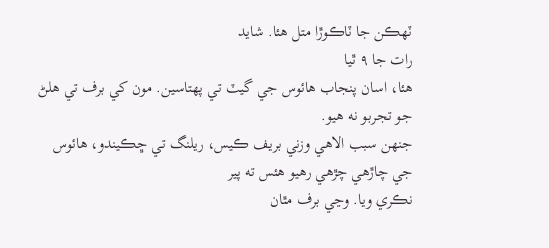ٽهڪن جا ٽاڪوڙا متل هئا. شايد
رات جا ۹ ٿيا
هئا، اسان پنجاب هائوس جي گيٽ تي پهتاسين. مون کي برف تي هلڻ جو تجربو نه هيو.
جنھن سبب الاهي وزني بريف ڪيس، ريلنگ تي ڇڪيندو، هائوس جي چاڙهي چڙهي رهيو هئس ته پير
نڪري ويا. وڃي برف مٿان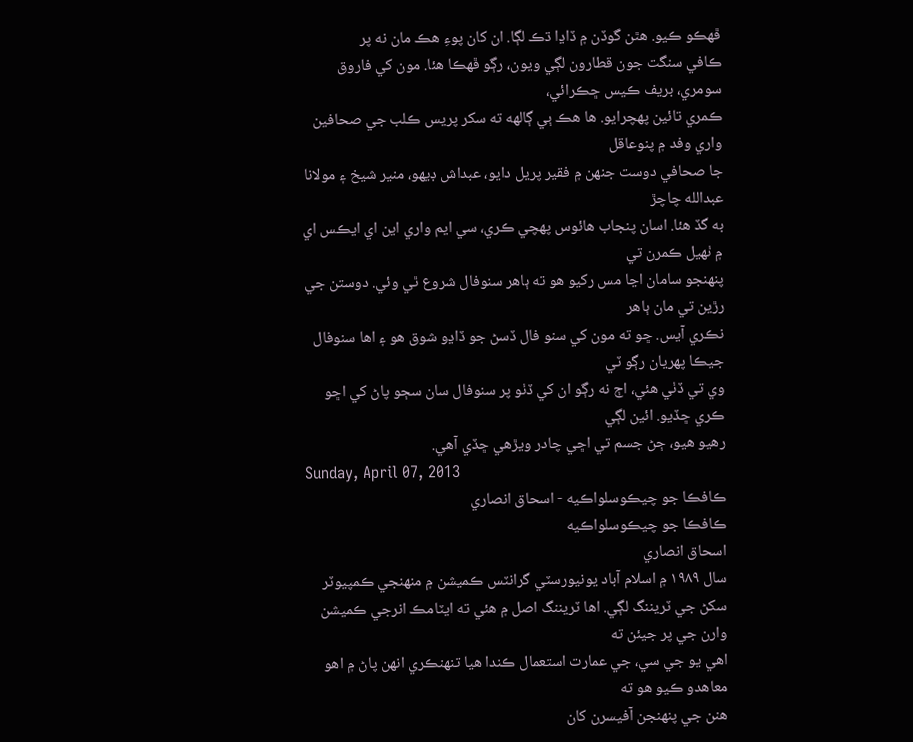ڦهڪو ڪيو. هٿن گوڏن ۾ ڏاڍا ڌڪ لڳا. ان کان پوءِ هڪ مان نه پر
ڪافي سنگت جون قطارون لڳي ويون، رڳو ڦهڪا هئا. مون کي فاروق سومري، بريف ڪيس ڇڪرائي،
ڪمري تائين پهچرايو. ها هڪ ٻي ڳالهه ته سکر پريس ڪلب جي صحافين واري وفد ۾ پنوعاقل
جا صحافي دوست جنهن ۾ فقير پريل دايو، عبداش ڊيهو، منير شيخ ۽ مولانا عبدالله چاچڙ
به گڏ هئا. اسان پنجاب هائوس پهچي ڪري، سي ايم واري اين اي ايڪس اي ۾ ٺهيل ڪمرن تي
پنهنجو سامان اڃا مس رکيو هو ته ٻاهر سنوفال شروع ٿي وئي. دوستن جي رڙين تي مان ٻاهر
نڪري آيس. ڇو ته مون کي سنو فال ڏسڻ جو ڏاڍو شوق هو ۽ اها سنوفال جيڪا پهريان رڳو ٽي
وي تي ڏٺي هئي، اڄ نه رڳو ان کي ڏٺو پر سنوفال سان سڄو پاڻ کي اڇو ڪري ڇڏيو. ائين لڳي
رهيو ھيو، ڄڻ جسم تي اڇي چادر ويڙهي ڇڏي آهي.
Sunday, April 07, 2013
ڪافڪا جو چيڪوسلواڪيه - اسحاق انصاري
ڪافڪا جو چيڪوسلواڪيه
اسحاق انصاري
سال ۱۹۸۹ ۾ اسلام آباد يونيورسٽي گرانٽس ڪميشن ۾ منهنجي ڪمپيوٽر
سکڻ جي ٽريننگ لڳي. اها ٽريننگ اصل ۾ هئي ته ايٽامڪ انرجي ڪميشن وارن جي پر جيئن ته
اهي يو جي سي، جي عمارت استعمال ڪندا هيا تنهنڪري انهن پاڻ ۾ اهو معاهدو ڪيو هو ته
هنن جي پنهنجن آفيسرن کان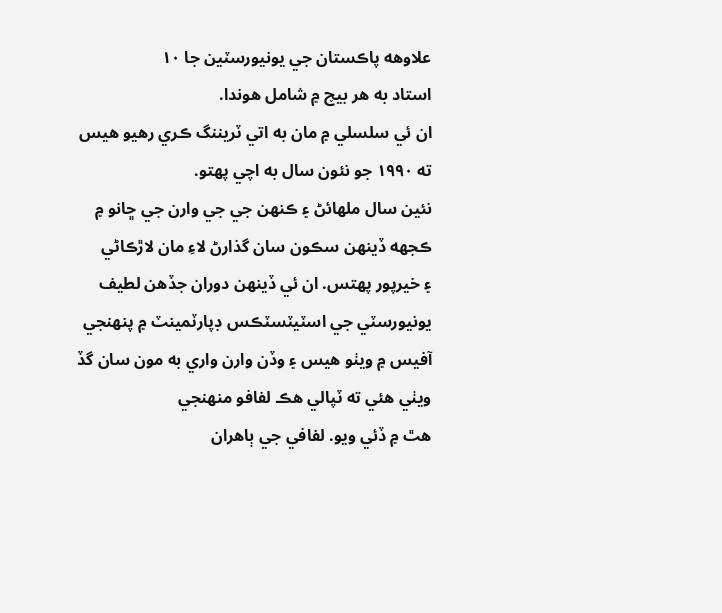علاوهه پاڪستان جي يونيورسٽين جا ۱۰
استاد به هر بيچ ۾ شامل هوندا.
ان ئي سلسلي ۾ مان به اتي ٽريننگ ڪري رهيو هيس ته ۱۹۹۰ جو نئون سال به اچي پهتو.
نئين سال ملهائڻ ۽ ڪنهن جي جي وارن جي ڇانو ۾ ڪجھه ڏينهن سڪون سان گذارڻ لاءِ مان لاڙڪاڻي
۽ خيرپور پهتس. ان ئي ڏينهن دوران جڏهن لطيف يونيورسٽي جي اسٽيٽسٽڪس ڊپارٽمينٽ ۾ پنهنجي
آفيس ۾ ويٺو هيس ۽ وڏن وارن واري به مون سان گڏ ويٺي هئي ته ٽپالي هڪ لفافو منهنجي
هٿ ۾ ڏئي ويو. لفافي جي ٻاهران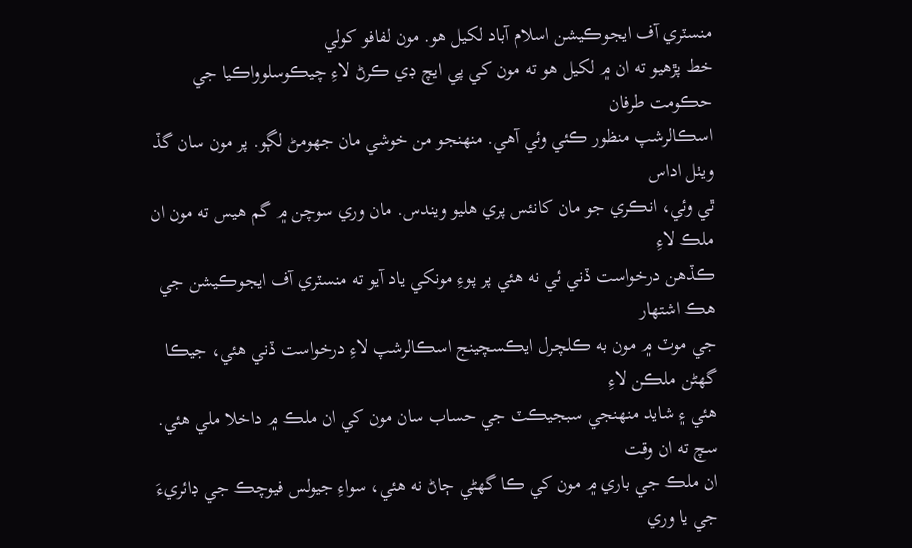منسٽري آف ايجوڪيشن اسلام آباد لکيل هو. مون لفافو کولي
خط پڙهيو ته ان ۾ لکيل هو ته مون کي پي ايچ ڊي ڪرڻ لاءِ چيڪوسلوواڪيا جي حڪومت طرفان
اسڪالرشپ منظور ڪئي وئي آهي. منهنجو من خوشي مان جهومڻ لڳو. پر مون سان گڏ ويٺل اداس
ٿي وئي، انڪري جو مان کانئس پري هليو ويندس. مان وري سوچن ۾ گم هيس ته مون ان ملڪ لاءِ
ڪڏهن درخواست ڏني ئي نه هئي پر پوءِ مونکي ياد آيو ته منسٽري آف ايجوڪيشن جي هڪ اشتهار
جي موٽ ۾ مون به ڪلچرل ايڪسچينج اسڪالرشپ لاءِ درخواست ڏني هئي، جيڪا گھڻن ملڪن لاءِ
هئي ۽ شايد منهنجي سبجيڪٽ جي حساب سان مون کي ان ملڪ ۾ داخلا ملي هئي. سچ ته ان وقت
ان ملڪ جي باري ۾ مون کي ڪا گھڻي ڄاڻ نه هئي، سواءِ جيولس فيوچڪ جي ڊائريءَ جي يا وري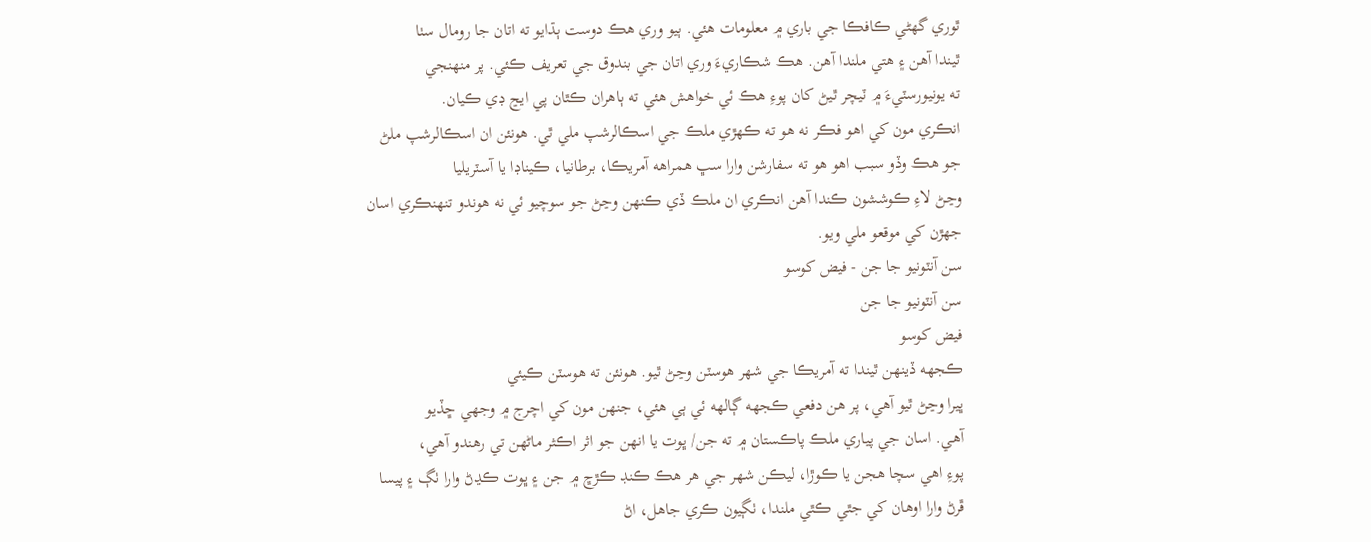ٿوري گھڻي ڪافڪا جي باري ۾ معلومات هئي. ٻيو وري هڪ دوست ٻڌايو ته اتان جا رومال سٺا
ٿيندا آهن ۽ هتي ملندا آهن. هڪ شڪاريءَ وري اتان جي بندوق جي تعريف ڪئي. پر منهنجي
ته يونيورسٽيءَ ۾ ٽيچر ٿيڻ کان پوءِ هڪ ئي خواهش هئي ته ٻاهران ڪٿان پي ايڃ ڊي ڪيان.
انڪري مون کي اهو فڪر نه هو ته ڪهڙي ملڪ جي اسڪالرشپ ملي ٿي. هونئن ان اسڪالرشپ ملڻ
جو هڪ وڏو سبب اهو هو ته سفارشن وارا سڀ همراهه آمريڪا، برطانيا، ڪيناڊا يا آسٽريليا
وڃڻ لاءِ ڪوششون ڪندا آهن انڪري ان ملڪ ڏي ڪنهن وڃڻ جو سوچيو ئي نه هوندو تنهنڪري اسان
جهڙن کي موقعو ملي ويو.
سن آنٽونيو جا جن - فيض کوسو
سن آنٽونيو جا جن
فيض کوسو
ڪجهه ڏينهن ٿيندا ته آمريڪا جي شهر هوسٽن وڃڻ ٿيو. هونئن ته هوسٽن ڪيئي
ڀيرا وڃڻ ٿيو آهي، پر هن دفعي ڪجهه ڳالهه ئي ٻي هئي، جنهن مون کي اچرج ۾ وجهي ڇڏيو
آهي. اسان جي پياري ملڪ پاڪستان ۾ ته جن/ ڀوت يا انهن جو اثر اڪثر ماڻهن تي رهندو آهي،
پوءِ اهي سچا هجن يا ڪوڙا، ليڪن شهر جي هر هڪ ڪنڊ ڪڙڇ ۾ جن ۽ ڀوت ڪڍڻ وارا ٺڳ ۽ پيسا
ڦرڻ وارا اوهان کي جٿي ڪٿي ملندا، ٺڳيون ڪري جاهل، اڻ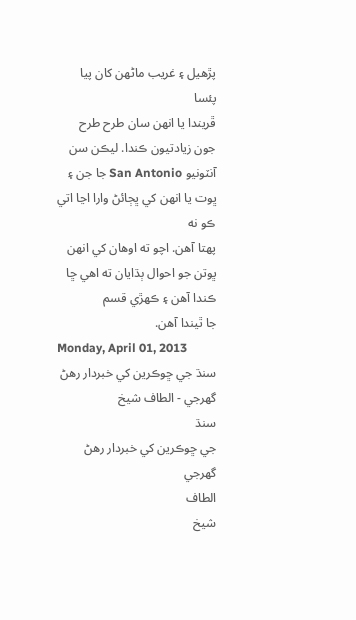پڙهيل ۽ غريب ماڻهن کان پيا پئسا
ڦريندا يا انهن سان طرح طرح جون زيادتيون ڪندا. ليڪن سن آنٽونيو San Antonio جا جن ۽ ڀوت يا انهن کي ڀڄائڻ وارا اڃا اتي ڪو نه
پهتا آهن. اچو ته اوهان کي انهن ڀوتن جو احوال ٻڌايان ته اهي ڇا ڪندا آهن ۽ ڪهڙي قسم
جا ٿيندا آهن.
Monday, April 01, 2013
سنڌ جي ڇوڪرين کي خبردار رهڻ گهرجي - الطاف شيخ
سنڌ
جي ڇوڪرين کي خبردار رهڻ گهرجي
الطاف
شيخ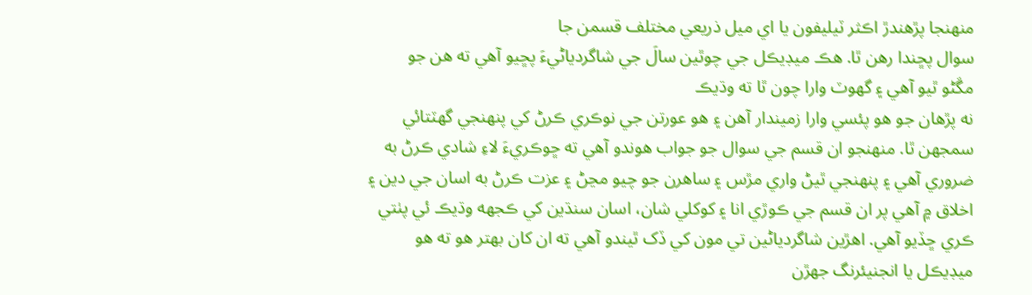منهنجا پڙهندڙ اڪثر ٽيليفون يا اي ميل ذريعي مختلف قسمن جا
سوال پڇندا رهن ٿا. هڪ ميڊيڪل جي چوٿين سالَ جي شاگردياڻيءَ پڇيو آهي ته هن جو
مڱڻو ٿيو آهي ۽ گهوٽ وارا چون ٿا ته وڌيڪ
نه پڙهان جو هو پئسي وارا زميندار آهن ۽ هو عورتن جي نوڪري ڪرڻ کي پنهنجي گهٽتائي
سمجھن ٿا. منهنجو ان قسم جي سوال جو جواب هوندو آهي ته ڇوڪريءَ لاءِ شادي ڪرڻ به
ضروري آهي ۽ پنهنجي ٿيڻ واري مڙس ۽ ساهرن جو چيو مڃڻ ۽ عزت ڪرڻ به اسان جي دين ۽
اخلاق ۾ آهي پر ان قسم جي ڪوڙي انا ۽ کوکلي شان، اسان سنڌين کي ڪجهه وڌيڪ ئي پٺتي
ڪري ڇڏيو آهي. اهڙين شاگردياڻين تي مون کي ڏک ٿيندو آهي ته ان کان بهتر هو ته هو
ميڊيڪل يا انجنيئرنگ جهڙن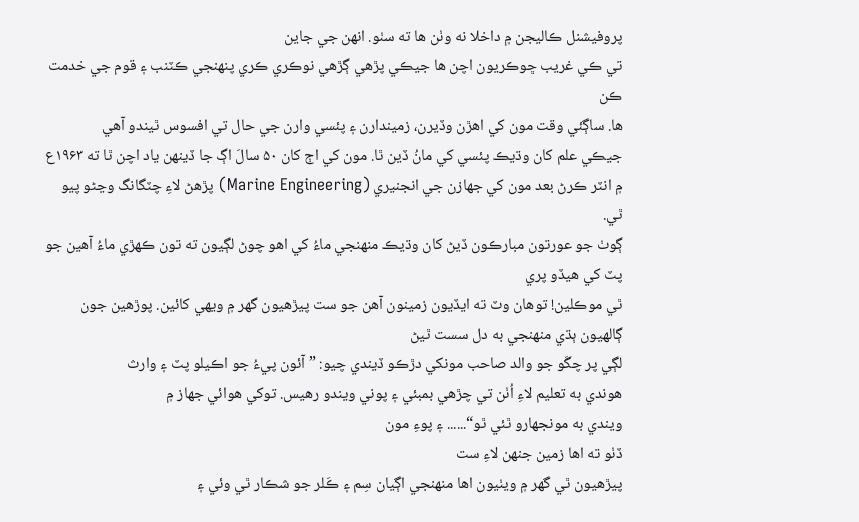پروفيشنل ڪاليجن ۾ داخلا نه وٺن ها ته سٺو. انهن جي جاين
تي ڪي غريب ڇوڪريون اچن ها جيڪي پڙهي ڳڙهي نوڪري ڪري پنهنجي ڪٽنب ۽ قوم جي خدمت ڪن
ها. ساڳئي وقت مون کي اهڙن وڏيرن، زميندارن ۽ پئسي وارن جي حال تي افسوس ٿيندو آهي
جيڪي علم کان وڌيڪ پئسي کي مانُ ڏين ٿا. مون کي اڄ کان ۵۰ سالَ اڳ جا ڏينهن ياد اچن ٿا ته ۱۹۶۳ع ۾ انٽر ڪرڻ بعد مون کي جهازن جي انجنيري (Marine Engineering) پڙهڻ لاءِ چٽگانگ وڃڻو پيو ٿي.
ڳوٺ جو عورتون مبارڪون ڏيڻ کان وڌيڪ منهنجي ماءُ کي اهو چوڻ لڳيون ته تون ڪهڙي ماءُ آهين جو پٽ کي هيڏو پري
ٿي موڪلين! توهان وٽ ته ايڏيون زمينون آهن جو ست پيڙهيون گهر ۾ ويهي کائين. پوڙهين جون ڳالهيون ٻڌي منهنجي به دل سست ٿيڻ
لڳي پر چڱو جو والد صاحب مونکي دڙڪو ڏيندي چيو: ”آئون پيءُ جو اڪيلو پٽ ۽ وارث
هوندي به تعليم لاءِ اُٺن تي چڙهي بمبئي ۽ پوني ويندو رهيس. توکي هوائي جهاز ۾
ويندي به مونجھارو ٿئي ٿو“...... ۽ پوءِ مون
ڏٺو ته اها زمين جنهن لاءِ ست
پيڙهيون ٿي گهر ۾ ويٺيون اها منهنجي اڳيان سِم ۽ ڪَلر جو شڪار ٿي وئي ۽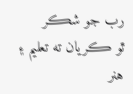رب جو شڪر
ٿو ڪريان ته تعليم ۽ هنر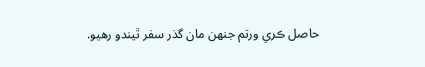حاصل ڪري ورتم جنهن مان گذر سفر ٿيندو رهيو.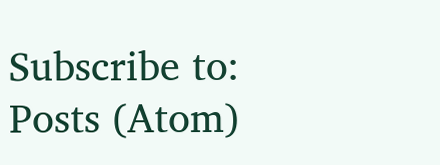Subscribe to:
Posts (Atom)